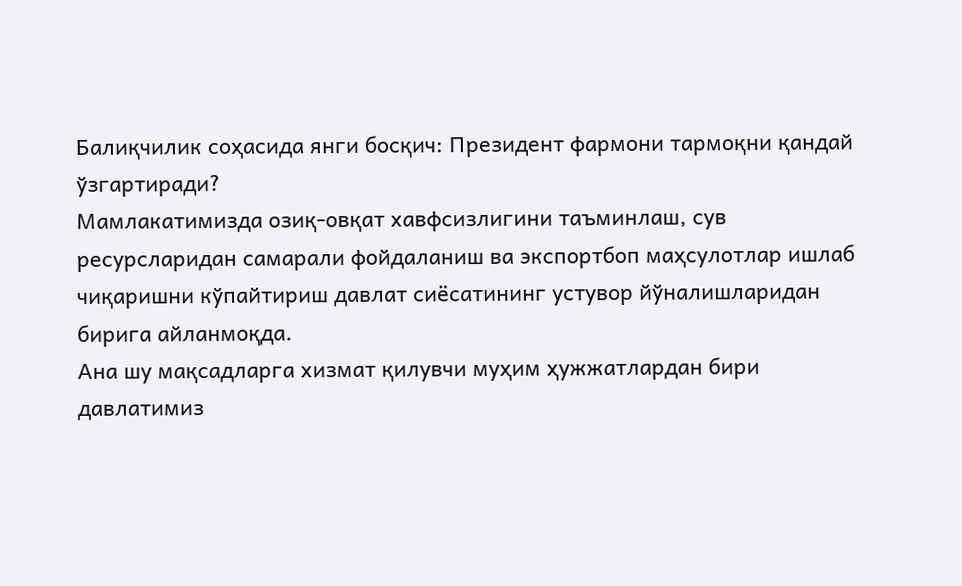Балиқчилик соҳасида янги босқич: Президент фармони тармоқни қандай ўзгартиради?
Мамлакатимизда озиқ-овқат хавфсизлигини таъминлаш, сув ресурсларидан самарали фойдаланиш ва экспортбоп маҳсулотлар ишлаб чиқаришни кўпайтириш давлат сиёсатининг устувор йўналишларидан бирига айланмоқда.
Ана шу мақсадларга хизмат қилувчи муҳим ҳужжатлардан бири давлатимиз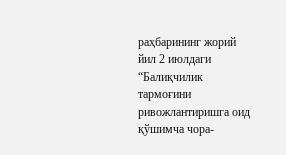раҳбарининг жорий йил 2 июлдаги “Балиқчилик тармоғини ривожлантиришга оид қўшимча чора-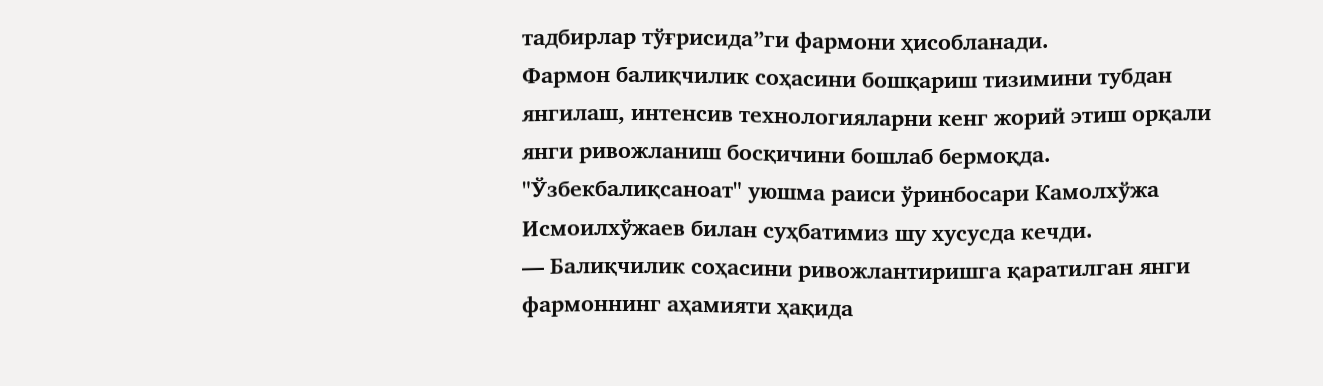тадбирлар тўғрисида”ги фармони ҳисобланади.
Фармон балиқчилик соҳасини бошқариш тизимини тубдан янгилаш, интенсив технологияларни кенг жорий этиш орқали янги ривожланиш босқичини бошлаб бермоқда. "Ўзбекбалиқсаноат" уюшма раиси ўринбосари Камолхўжа Исмоилхўжаев билан суҳбатимиз шу хусусда кечди.
— Балиқчилик соҳасини ривожлантиришга қаратилган янги фармоннинг аҳамияти ҳақида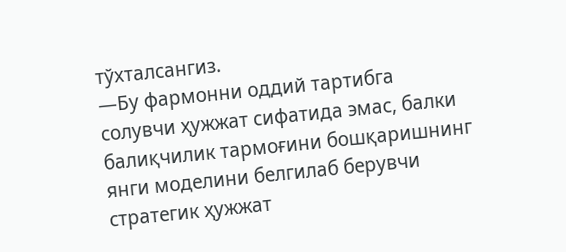тўхталсангиз.
—Бу фармонни оддий тартибга солувчи ҳужжат сифатида эмас, балки балиқчилик тармоғини бошқаришнинг янги моделини белгилаб берувчи стратегик ҳужжат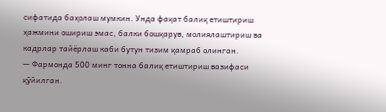сифатида баҳолаш мумкин. Унда фақат балиқ етиштириш ҳажмини ошириш эмас, балки бошқарув, молиялаштириш ва кадрлар тайёрлаш каби бутун тизим қамраб олинган.
— Фармонда 500 минг тонна балиқ етиштириш вазифаси қўйилган.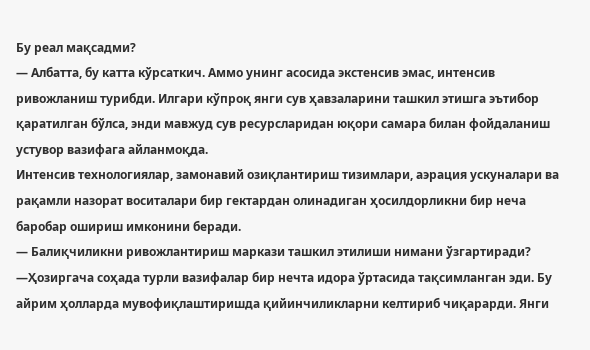Бу реал мақсадми?
— Албатта, бу катта кўрсаткич. Аммо унинг асосида экстенсив эмас, интенсив ривожланиш турибди. Илгари кўпроқ янги сув ҳавзаларини ташкил этишга эътибор қаратилган бўлса, энди мавжуд сув ресурсларидан юқори самара билан фойдаланиш устувор вазифага айланмоқда.
Интенсив технологиялар, замонавий озиқлантириш тизимлари, аэрация ускуналари ва рақамли назорат воситалари бир гектардан олинадиган ҳосилдорликни бир неча баробар ошириш имконини беради.
— Балиқчиликни ривожлантириш маркази ташкил этилиши нимани ўзгартиради?
—Ҳозиргача соҳада турли вазифалар бир нечта идора ўртасида тақсимланган эди. Бу айрим ҳолларда мувофиқлаштиришда қийинчиликларни келтириб чиқарарди. Янги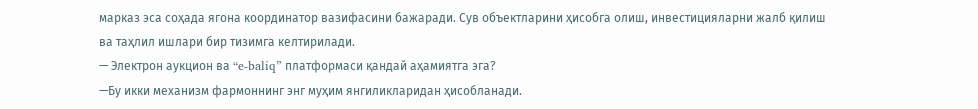марказ эса соҳада ягона координатор вазифасини бажаради. Сув объектларини ҳисобга олиш, инвестицияларни жалб қилиш ва таҳлил ишлари бир тизимга келтирилади.
— Электрон аукцион ва “e-baliq” платформаси қандай аҳамиятга эга?
—Бу икки механизм фармоннинг энг муҳим янгиликларидан ҳисобланади.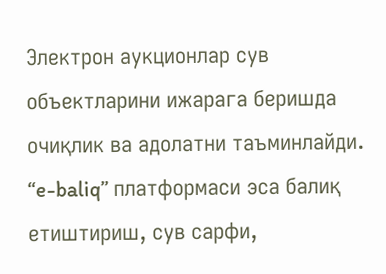Электрон аукционлар сув объектларини ижарага беришда очиқлик ва адолатни таъминлайди. “e-baliq” платформаси эса балиқ етиштириш, сув сарфи,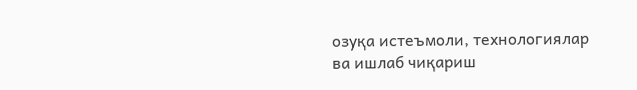озуқа истеъмоли, технологиялар ва ишлаб чиқариш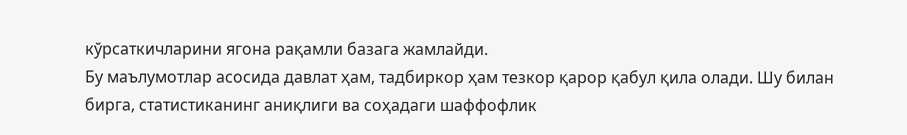кўрсаткичларини ягона рақамли базага жамлайди.
Бу маълумотлар асосида давлат ҳам, тадбиркор ҳам тезкор қарор қабул қила олади. Шу билан бирга, статистиканинг аниқлиги ва соҳадаги шаффофлик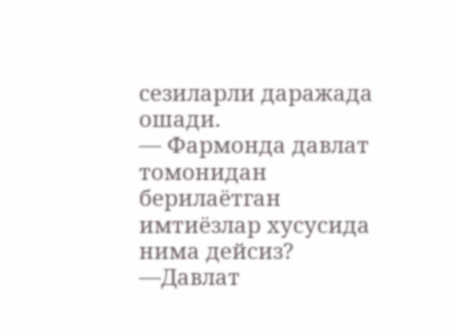сезиларли даражада ошади.
— Фармонда давлат томонидан берилаётган имтиёзлар хусусида нима дейсиз?
—Давлат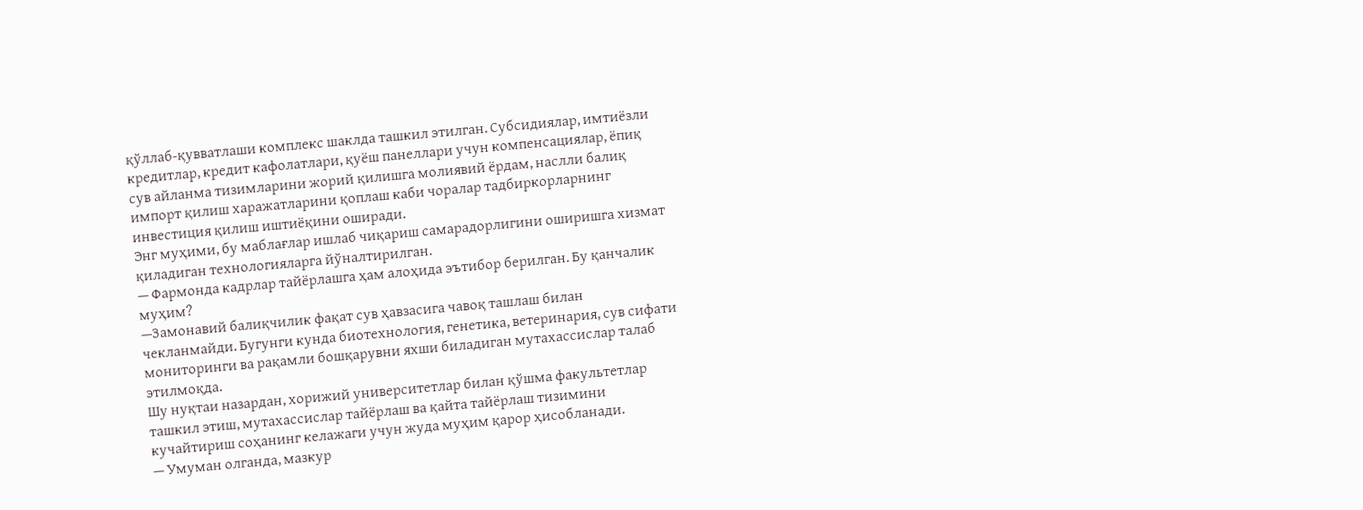қўллаб-қувватлаши комплекс шаклда ташкил этилган. Субсидиялар, имтиёзли кредитлар, кредит кафолатлари, қуёш панеллари учун компенсациялар, ёпиқ сув айланма тизимларини жорий қилишга молиявий ёрдам, наслли балиқ импорт қилиш харажатларини қоплаш каби чоралар тадбиркорларнинг инвестиция қилиш иштиёқини оширади.
Энг муҳими, бу маблағлар ишлаб чиқариш самарадорлигини оширишга хизмат қиладиган технологияларга йўналтирилган.
— Фармонда кадрлар тайёрлашга ҳам алоҳида эътибор берилган. Бу қанчалик муҳим?
—Замонавий балиқчилик фақат сув ҳавзасига чавоқ ташлаш билан чекланмайди. Бугунги кунда биотехнология, генетика, ветеринария, сув сифати мониторинги ва рақамли бошқарувни яхши биладиган мутахассислар талаб этилмоқда.
Шу нуқтаи назардан, хорижий университетлар билан қўшма факультетлар ташкил этиш, мутахассислар тайёрлаш ва қайта тайёрлаш тизимини кучайтириш соҳанинг келажаги учун жуда муҳим қарор ҳисобланади.
— Умуман олганда, мазкур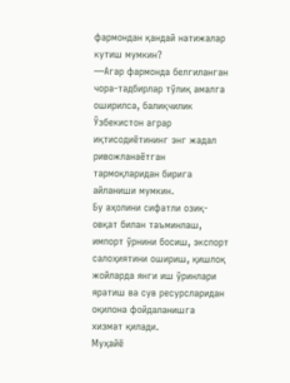фармондан қандай натижалар кутиш мумкин?
—Агар фармонда белгиланган чора-тадбирлар тўлиқ амалга оширилса, балиқчилик Ўзбекистон аграр иқтисодиётининг энг жадал ривожланаётган тармоқларидан бирига айланиши мумкин.
Бу аҳолини сифатли озиқ-овқат билан таъминлаш, импорт ўрнини босиш, экспорт салоҳиятини ошириш, қишлоқ жойларда янги иш ўринлари яратиш ва сув ресурсларидан оқилона фойдаланишга хизмат қилади.
Муҳайё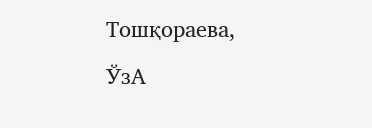Тошқораева,
ЎзА